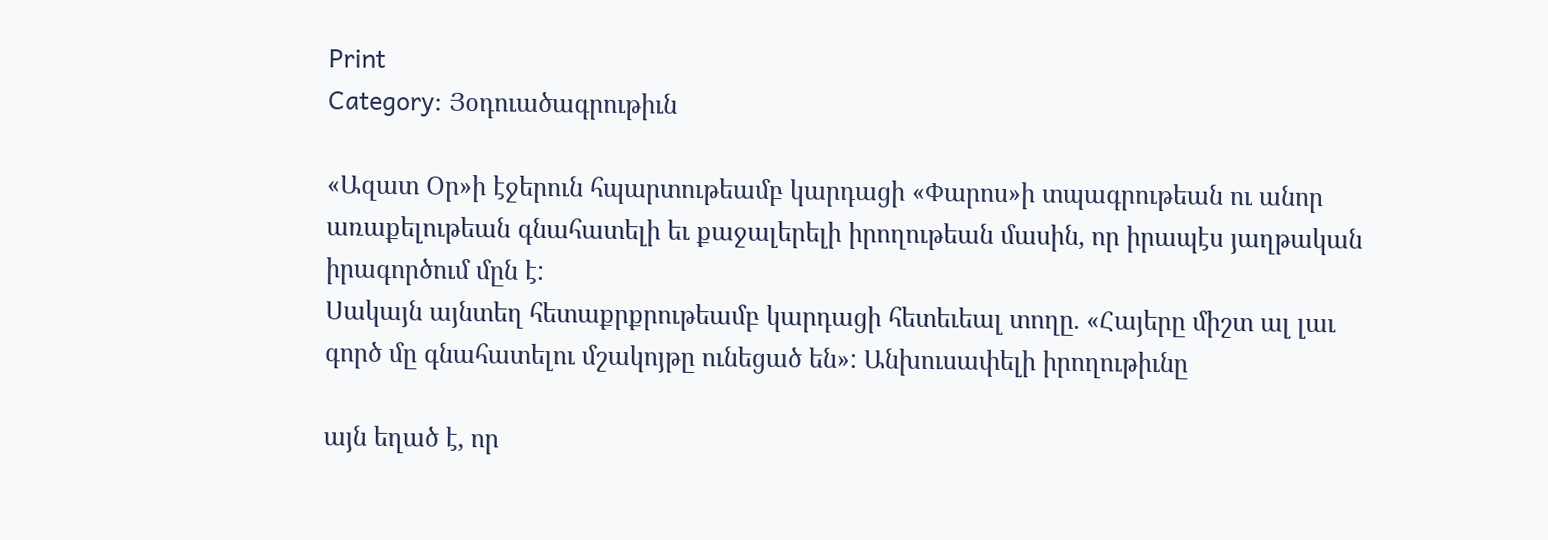Print
Category: Յօդուածագրութիւն

«Ազատ Օր»ի էջերուն հպարտութեամբ կարդացի «Փարոս»ի տպագրութեան ու անոր առաքելութեան գնահատելի եւ քաջալերելի իրողութեան մասին, որ իրապէս յաղթական իրագործում մըն է:
Սակայն այնտեղ հետաքրքրութեամբ կարդացի հետեւեալ տողը. «Հայերը միշտ ալ լաւ գործ մը գնահատելու մշակոյթը ունեցած են»: Անխուսափելի իրողութիւնը

այն եղած է, որ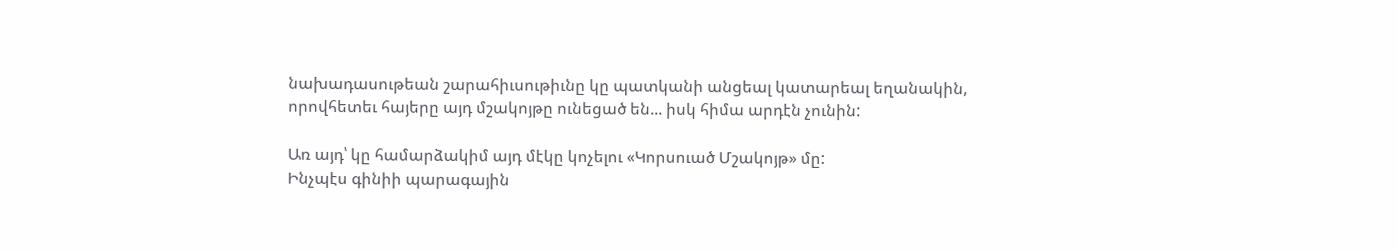նախադասութեան շարահիւսութիւնը կը պատկանի անցեալ կատարեալ եղանակին, որովհետեւ հայերը այդ մշակոյթը ունեցած են... իսկ հիմա արդէն չունին:

Առ այդ՝ կը համարձակիմ այդ մէկը կոչելու «Կորսուած Մշակոյթ» մը:
Ինչպէս գինիի պարագային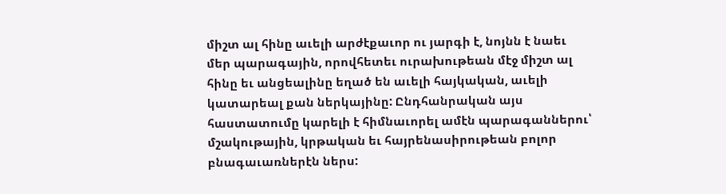միշտ ալ հինը աւելի արժէքաւոր ու յարգի է, նոյնն է նաեւ մեր պարագային, որովհետեւ ուրախութեան մէջ միշտ ալ հինը եւ անցեալինը եղած են աւելի հայկական, աւելի կատարեալ քան ներկայինը: Ընդհանրական այս հաստատումը կարելի է հիմնաւորել ամէն պարագաններու՝ մշակութային, կրթական եւ հայրենասիրութեան բոլոր բնագաւառներէն ներս: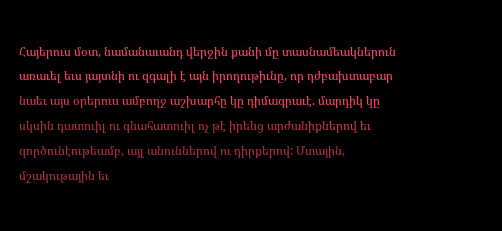Հայերուս մօտ, նամանաւանդ վերջին քանի մը տասնամեակներուն առաւել եւս յայտնի ու զգալի է այն իրողութիւնը, որ դժբախտաբար նաեւ այս օրերուս ամբողջ աշխարհը կը դիմագրաւէ. մարդիկ կը սկսին դատուիլ ու գնահատուիլ ոչ թէ իրենց արժանիքներով եւ գործունէութեամբ, այլ անուններով ու դիրքերով: Մտային, մշակութային եւ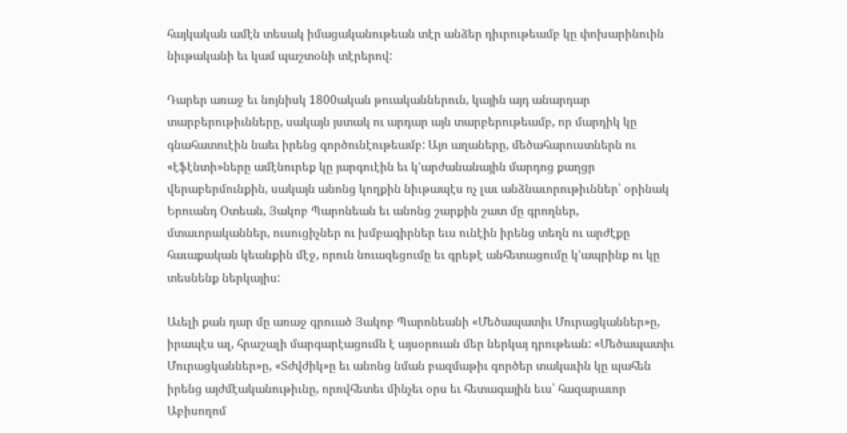հայկական ամէն տեսակ իմացականութեան տէր անձեր դիւրութեամբ կը փոխարինուին նիւթականի եւ կամ պաշտօնի տէրերով:

Դարեր առաջ եւ նոյնիսկ 1800ական թուականներուն, կային այդ անարդար տարբերութիւնները, սակայն յստակ ու արդար այն տարբերութեամբ, որ մարդիկ կը գնահատուէին նաեւ իրենց գործունէութեամբ: Այո աղաները, մեծահարուստներն ու «էֆէնտի»ները ամէնուրեք կը յարգուէին եւ կ’արժանանային մարդոց քաղցր վերաբերմունքին, սակայն անոնց կողքին նիւթապէս ոչ լաւ անձնաւորութիւններ՝ օրինակ Երուանդ Օտեան, Յակոբ Պարոնեան եւ անոնց շարքին շատ մը գրողներ, մտաւորականներ, ուսուցիչներ ու խմբագիրներ եւս ունէին իրենց տեղն ու արժէքը հաւաքական կեանքին մէջ, որուն նուազեցումը եւ գրեթէ անհետացումը կ’ապրինք ու կը տեսնենք ներկայիս:

Աւելի քան դար մը առաջ գրուած Յակոբ Պարոնեանի «Մեծապատիւ Մուրացկաններ»ը, իրապէս ալ, հրաշալի մարգարէացումն է այսօրուան մեր ներկայ դրութեան: «Մեծապատիւ Մուրացկաններ»ը, «Տժվժիկ»ը եւ անոնց նման բազմաթիւ գործեր տակաւին կը պահեն իրենց այժմէականութիւնը, որովհետեւ մինչեւ օրս եւ հետագային եւս՝ հազարաւոր Աբիսողոմ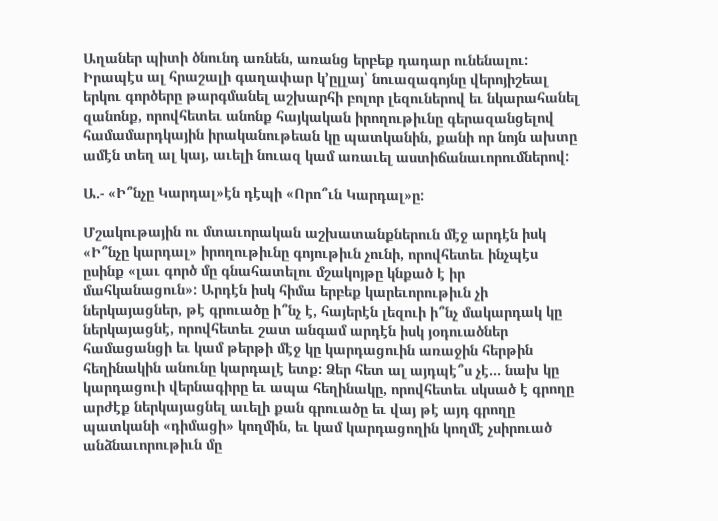Աղաներ պիտի ծնունդ առնեն, առանց երբեք դադար ունենալու:
Իրապէս ալ հրաշալի գաղափար կ’ըլլայ՝ նուազագոյնը վերոյիշեալ երկու գործերը թարգմանել աշխարհի բոլոր լեզուներով եւ նկարահանել զանոնք, որովհետեւ անոնք հայկական իրողութիւնը գերազանցելով համամարդկային իրականութեան կը պատկանին, քանի որ նոյն ախտը ամէն տեղ ալ կայ, աւելի նուազ կամ առաւել աստիճանաւորումներով:

Ա.- «Ի՞նչը Կարդալ»էն դէպի «Որո՞ւն Կարդալ»ը:

Մշակութային ու մտաւորական աշխատանքներուն մէջ արդէն իսկ «Ի՞նչը կարդալ» իրողութիւնը գոյութիւն չունի, որովհետեւ ինչպէս ըսինք «լաւ գործ մը գնահատելու մշակոյթը կնքած է իր մահկանացուն»: Արդէն իսկ հիմա երբեք կարեւորութիւն չի ներկայացներ, թէ գրուածը ի՞նչ է, հայերէն լեզուի ի՞նչ մակարդակ կը ներկայացնէ, որովհետեւ շատ անգամ արդէն իսկ յօդուածներ համացանցի եւ կամ թերթի մէջ կը կարդացուին առաջին հերթին հեղինակին անունը կարդալէ ետք: Ձեր հետ ալ այդպէ՞ս չէ... նախ կը կարդացուի վերնագիրը եւ ապա հեղինակը, որովհետեւ սկսած է գրողը արժէք ներկայացնել աւելի քան գրուածը եւ վայ թէ այդ գրողը պատկանի «դիմացի» կողմին, եւ կամ կարդացողին կողմէ չսիրուած անձնաւորութիւն մը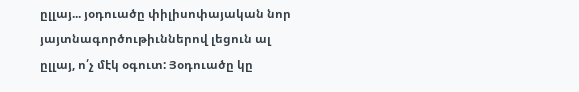ըլլայ... յօդուածը փիլիսոփայական նոր յայտնագործութիւններով լեցուն ալ ըլլայ, ո՛չ մէկ օգուտ: Յօդուածը կը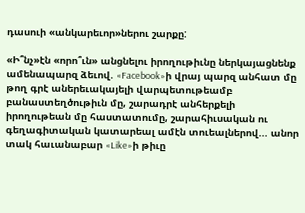դասուի «անկարեւոր»ներու շարքը:

«Ի՞նչ»էն «որո՞ւն» անցնելու իրողութիւնը ներկայացնենք ամենապարզ ձեւով. «Facebook»ի վրայ պարզ անհատ մը թող գրէ աներեւակայելի վարպետութեամբ բանաստեղծութիւն մը, շարադրէ անհերքելի իրողութեան մը հաստատումը, շարահիւսական ու գեղագիտական կատարեալ ամէն տուեալներով... անոր տակ հաւանաբար «Like»ի թիւը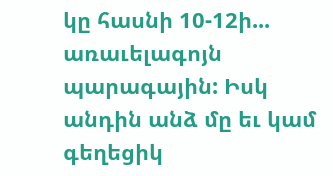կը հասնի 10-12ի... առաւելագոյն պարագային: Իսկ անդին անձ մը եւ կամ գեղեցիկ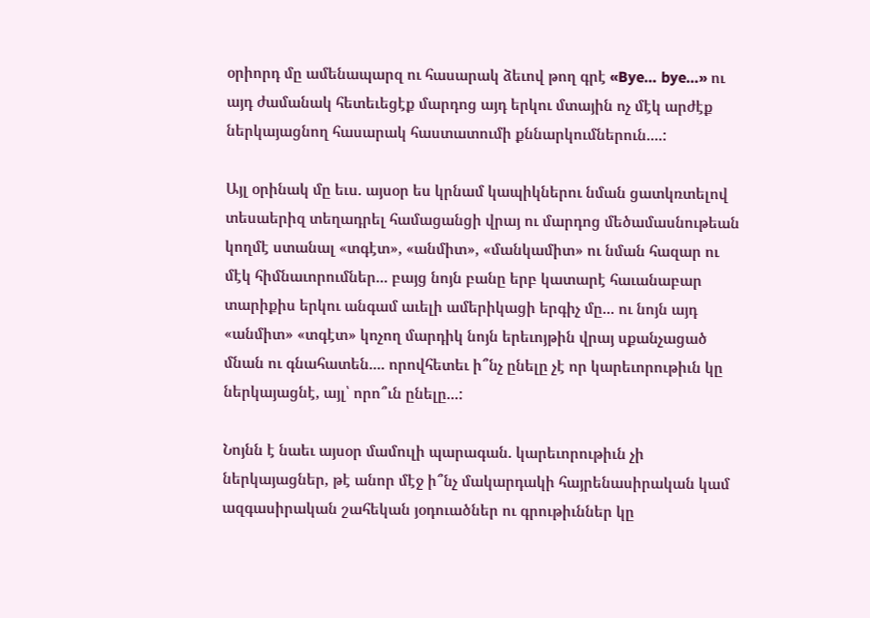օրիորդ մը ամենապարզ ու հասարակ ձեւով թող գրէ «Bye… bye…» ու այդ ժամանակ հետեւեցէք մարդոց այդ երկու մտային ոչ մէկ արժէք ներկայացնող հասարակ հաստատումի քննարկումներուն....:

Այլ օրինակ մը եւս. այսօր ես կրնամ կապիկներու նման ցատկռտելով տեսաերիզ տեղադրել համացանցի վրայ ու մարդոց մեծամասնութեան կողմէ ստանալ «տգէտ», «անմիտ», «մանկամիտ» ու նման հազար ու մէկ հիմնաւորումներ... բայց նոյն բանը երբ կատարէ հաւանաբար տարիքիս երկու անգամ աւելի ամերիկացի երգիչ մը... ու նոյն այդ «անմիտ» «տգէտ» կոչող մարդիկ նոյն երեւոյթին վրայ սքանչացած մնան ու գնահատեն.... որովհետեւ ի՞նչ ընելը չէ որ կարեւորութիւն կը ներկայացնէ, այլ՝ որո՞ւն ընելը...:

Նոյնն է նաեւ այսօր մամուլի պարագան. կարեւորութիւն չի ներկայացներ, թէ անոր մէջ ի՞նչ մակարդակի հայրենասիրական կամ ազգասիրական շահեկան յօդուածներ ու գրութիւններ կը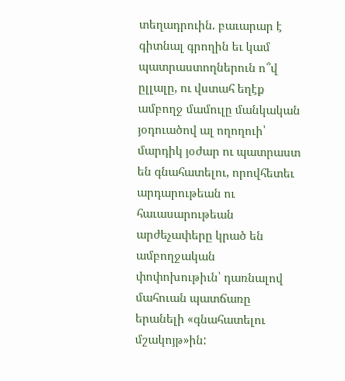տեղադրուին. բաւարար է գիտնալ գրողին եւ կամ պատրաստողներուն ո՞վ ըլլալը, ու վստահ եղէք ամբողջ մամուլը մանկական յօդուածով ալ ողողուի՝ մարդիկ յօժար ու պատրաստ են գնահատելու, որովհետեւ արդարութեան ու հաւասարութեան արժեչափերը կրած են ամբողջական փոփոխութիւն՝ դառնալով մահուան պատճառը երանելի «գնահատելու մշակոյթ»ին: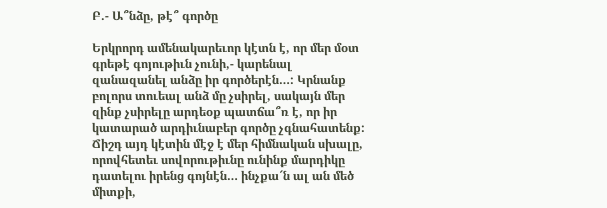Բ.- Ա՞նձը, թէ՞ գործը

Երկրորդ ամենակարեւոր կէտն է, որ մեր մօտ գրեթէ գոյութիւն չունի,- կարենալ զանազանել անձը իր գործերէն…: Կրնանք բոլորս տուեալ անձ մը չսիրել, սակայն մեր զինք չսիրելը արդեօք պատճա՞ռ է, որ իր կատարած արդիւնաբեր գործը չգնահատենք:
Ճիշդ այդ կէտին մէջ է մեր հիմնական սխալը, որովհետեւ սովորութիւնը ունինք մարդիկը դատելու իրենց գոյնէն… ինչքա՜ն ալ ան մեծ միտքի,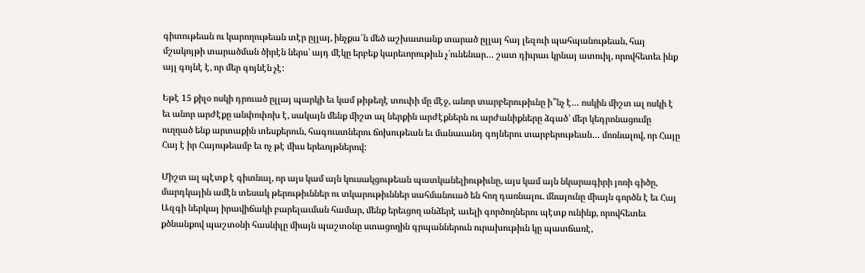գիտութեան ու կարողութեան տէր ըլլայ, ինչքա՜ն մեծ աշխատանք տարած ըլլայ հայ լեզուի պահպանութեան, հայ մշակոյթի տարածման ծիրէն ներս՝ այդ մէկը երբեք կարեւորութիւն չ՛ունենար… շատ դիւրաւ կրնայ ատուիլ, որովհետեւ ինք այլ գոյնէ է, որ մեր գոյնէն չէ:

Եթէ 15 քիլօ ոսկի դրուած ըլլայ պարկի եւ կամ թիթեղէ տուփի մը մէջ, անոր տարբերութիւնը ի՞նչ է… ոսկին միշտ ալ ոսկի է եւ անոր արժէքը անփոփոխ է, սակայն մենք միշտ ալ ներքին արժէքներն ու արժանիքները ձգած՝ մեր կեդրոնացումը ուղղած ենք արտաքին տեսքերուն, հագուստներու ճոխութեան եւ մանաւանդ գոյներու տարբերութեան… մոռնալով, որ Հայը Հայ է իր Հայութեամբ եւ ոչ թէ միւս երեւոյթներով:

Միշտ ալ պէտք է գիտնալ, որ այս կամ այն կուսակցութեան պատկանելիութիւնը, այս կամ այն նկարագիրի յոռի գիծը, մարդկային ամէն տեսակ թերութիւններ ու տկարութիւններ սահմանուած են հող դառնալու. մնայունը միայն գործն է եւ Հայ Ազգի ներկայ իրավիճակի բարելաւման համար, մենք երեւցող անձերէ աւելի գործողներու պէտք ունինք, որովհետեւ քծնանքով պաշտօնի հասնիլը միայն պաշտօնը ստացողին գրպաններուն ուրախութիւն կը պատճառէ,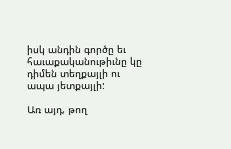իսկ անդին գործը եւ հաւաքականութիւնը կը դիմեն տեղքայլի ու ապա յետքայլի:

Առ այդ, թող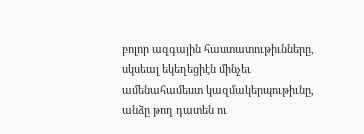բոլոր ազգային հաստատութիւնները, սկսեալ եկեղեցիէն մինչեւ ամենահամեստ կազմակերպութիւնը, անձը թող դատեն ու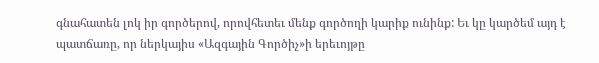գնահատեն լոկ իր գործերով, որովհետեւ մենք գործողի կարիք ունինք: Եւ կը կարծեմ այդ է պատճառը, որ ներկայիս «Ազգային Գործիչ»ի երեւոյթը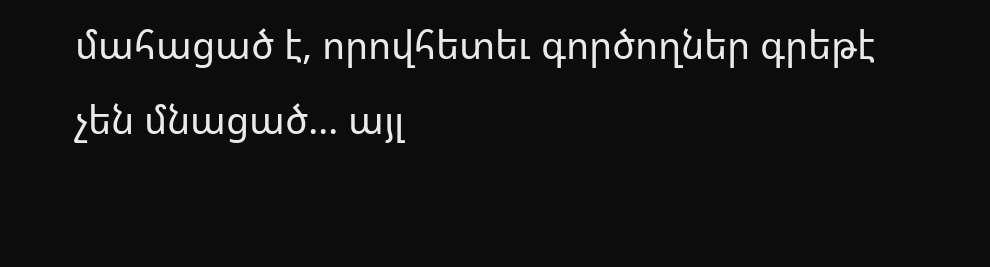մահացած է, որովհետեւ գործողներ գրեթէ չեն մնացած... այլ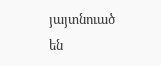յայտնուած են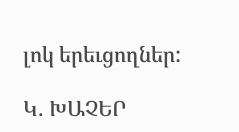լոկ երեւցողներ:

Կ. ԽԱՉԵՐ